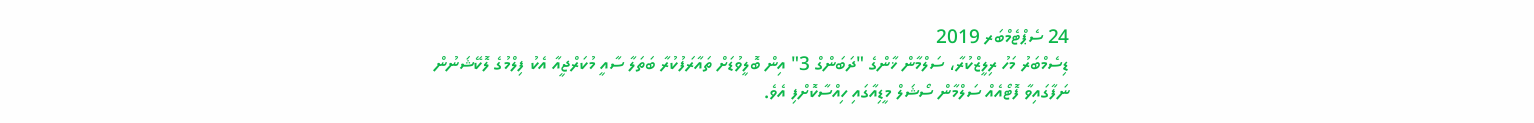24 ސެޕްޓެމްބަރ 2019
ޑިސެމްބަރު މަހު ރިލީޒްކުރާ، ސަލްމާން ޚާންގެ "ދަބަންގް 3" އިން ބޮލީވުޑަށް ތައާރަފުކުރާ ބަތަލާ ސާއީ މުކަރްޖީއާ އެކު ފިލްމުގެ ލޮކޭޝަނުން ނަފާގައިވާ ފޮޓޯއެއް ސަލްމާން ސޯޝަލް މީޑިއާގައި ހިއްސާކޮށްފި އެވެ.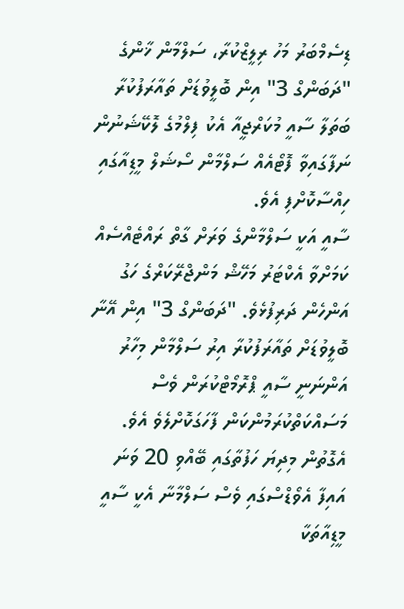ޑިސެމްބަރު މަހު ރިލީޒްކުރާ، ސަލްމާން ޚާންގެ "ދަބަންގް 3" އިން ބޮލީވުޑަށް ތައާރަފުކުރާ ބަތަލާ ސާއީ މުކަރްޖީއާ އެކު ފިލްމުގެ ލޮކޭޝަނުން ނަފާގައިވާ ފޮޓޯއެއް ސަލްމާން ސޯޝަލް މީޑިއާގައި ހިއްސާކޮށްފި އެވެ.
ސާއީ އަކީ ސަލްމާންގެ ވަރަށް ގާތް ރައްޓެއްސެއް ކަމަށްވާ އެކްޓަރު މަހޭޝް މަންޖްރޭކަރްގެ ހަގު އަންހެން ދަރިފުޅެވެ. "ދަބަންގް 3" އިން އޭނާ ބޮލީވުޑަށް ތައާރަފުކުރާ އިރު ސަލްމާން މިހާރު އަންނަނީ ސާއީ ޕްރޮމޯޓްކުރަން ވެސް މަސައްކަތްކުރަމުންކަން ފާހަގަކޮށްލެވެ އެވެ. އެގޮތުން މިދިޔަ ހަފުތާގައި ބޭއްވި 20 ވަނަ އައިފާ އެވޯޑްސްގައި ވެސް ސަލްމާނާ އެކީ ސާއީ މީޑިއާތަކާ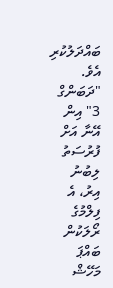ބައްދަލުކުރި އެވެ.
"ދަބަންގް 3" އިން އޭނާ އަށް ފުރުސަތު ލިބުނު އިރު، އެ ފިލްމުގެ ރޯލަކުން ބައްޕަ މަހޭޝް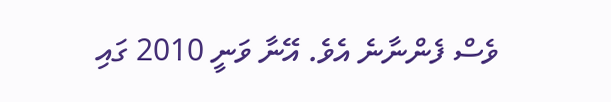ވެސް ފެންނާނެ އެވެ. އޭނާ ވަނީ 2010 ގައި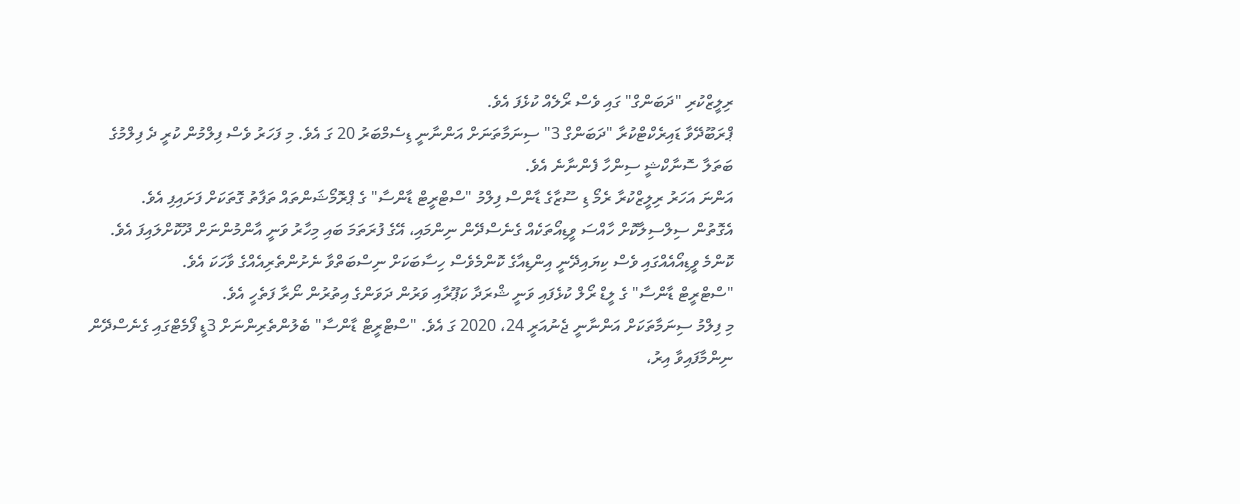ރިލީޒްކުރި "ދަބަންގް" ގައި ވެސް ރޯލެއް ކުޅެފަ އެވެ.
ޕްރަބޫދޭވާ ޑައިރެކްޓްކުރާ "ދަބަންގް 3" ސިނަމާތަނަށް އަންނާނީ ޑިސެމްބަރު 20 ގަ އެވެ. މި ފަހަރު ވެސް ފިލްމުން ކުރީ ދެ ފިލްމުގެ ބަތަލާ ސޮނާކްޝީ ސިންހާ ފެންނާނެ އެވެ.
އަންނަ އަހަރު ރިލީޒްކުރާ ރެމޯ ޑި ސޫޒާގެ ޑާންސް ފިލްމު "ސްޓްރީޓް ޑާންސާ" ގެ ޕްރޮމޯޝަންތައް ތަފާތު ގޮތަކަށް ފަށައިފި އެވެ.
އެގޮތުން ސިލްސިލާކޮށް ހާއްސަ ވީޑިއޯތަކެއް ގެނެސްދޭން ނިންމައި، އޭގެ ފުރަތަމަ ބައި މިހާރު ވަނީ އާންމުންނަށް ދޫކޮށްލައިފަ އެވެ. ކޮންމެ ވީޑިއޯއެއްގައި ވެސް ކިޔައިދޭނީ އިންޑިއާގެ ކޮންމެވެސް ހިސާބަކަށް ނިސްބަތްވާ ނެށުންތެރިއެއްގެ ވާހަކަ އެވެ.
"ސްޓްރީޓް ޑާންސާ" ގެ ލީޑް ރޯލް ކުޅެފައި ވަނީ ޝްރަދާ ކަޕޫރާއި ވަރުން ދަވަންގެ އިތުރުން ނޯރާ ފަތެހީ އެވެ.
މި ފިލްމު ސިނަމާތަކަށް އަންނާނީ ޖެނުއަރީ 24، 2020 ގަ އެވެ. "ސްޓްރީޓް ޑާންސާ" ބެލުންތެރިންނަށް 3ޑީ ފޯމެޓްގައި ގެނެސްދޭން ނިންމާފައިވާ އިރު،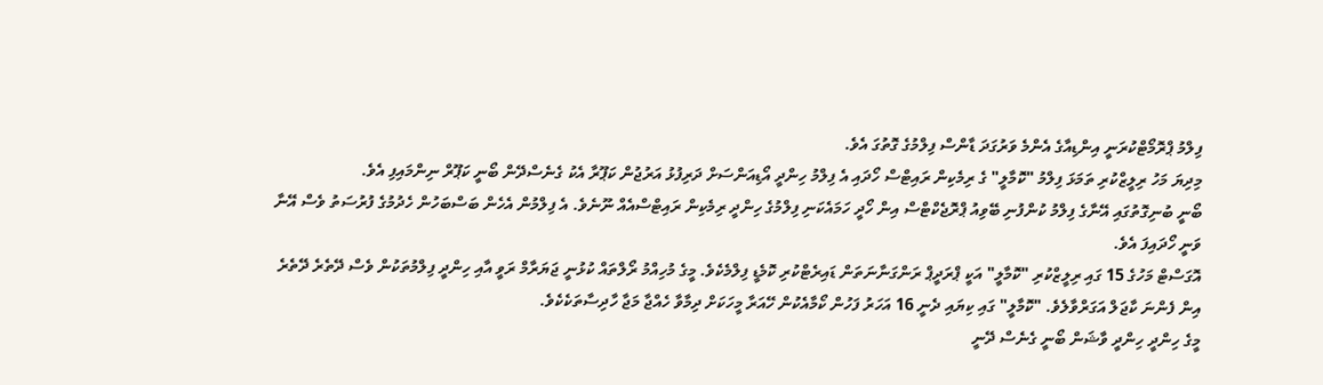ފިލްމު ޕްރޮމޯޓްކުރަނީ އިންޑިއާގެ އެންމެ ވަރުގަދަ ޑާންސް ފިލްމުގެ ގޮތުގަ އެވެ.
މިދިޔަ މަހު ރިލީޒްކުރި ތަމަޅަ ފިލްމު "ކޮމާލީ" ގެ ރިމެކިން ރައިޓްސް ހޯދައި އެ ފިލްމު ހިންދީ އޯޑިއަންސަށް ދަރިފުޅު އަރުޖުން ކަޕޫރާ އެކު ގެނެސްދޭން ބޯނީ ކަޕޫރް ނިންމައިފި އެވެ.
ބޯނީ ބުނިގޮތުގައި އޭނާގެ ފިލްމު ކުންފުނި ބޭވިއު ޕްރޮޖެކްޓްސް އިން ހޯދީ ހަމައެކަނި ފިލްމުގެ ހިންދީ ރިމެކިން ރައިޓްސްއެއް ނޫނެވެ. އެ ފިލްމުން އެހެން ބަސްބަހުން ހެދުމުގެ ފުރުސަތު ވެސް އޭނާ ވަނީ ހޯދައިފަ އެވެ.
އޮގަސްޓް މަހުގެ 15 ގައި ރިލީޒްކުރި "ކޮމާލީ" އަކީ ޕްރަދީޕް ރަންގަނާނަތަން ޑައިރެޓްކުރި ކޮމެޑީ ފިލްމެކެވެ. މީގެ މުހިއްމު ރޯލްތައް ކުޅުނީ ޖަޔަރާމް ރަވީ އާއި ހިންދީ ފިލްމުތަކުން ވެސް ދޭތެރެ ދޭތެރެ އިން ފެންނަ ކާޖަލް އަގަރްވާލެވެ. "ކޮމާލީ" ގައި ކިޔައި ދެނީ 16 އަހަރު ފަހުން ކޯމާއެކުން ހޭއަރާ މީހަކަށް ދިމާވާ ހެއްޖާ މަޖާ ހާދިސާތަކެކެވެ.
މީގެ ހިންދީ ހިންދީ ވާޝަން ބޯނީ ގެނެސް ދޭނީ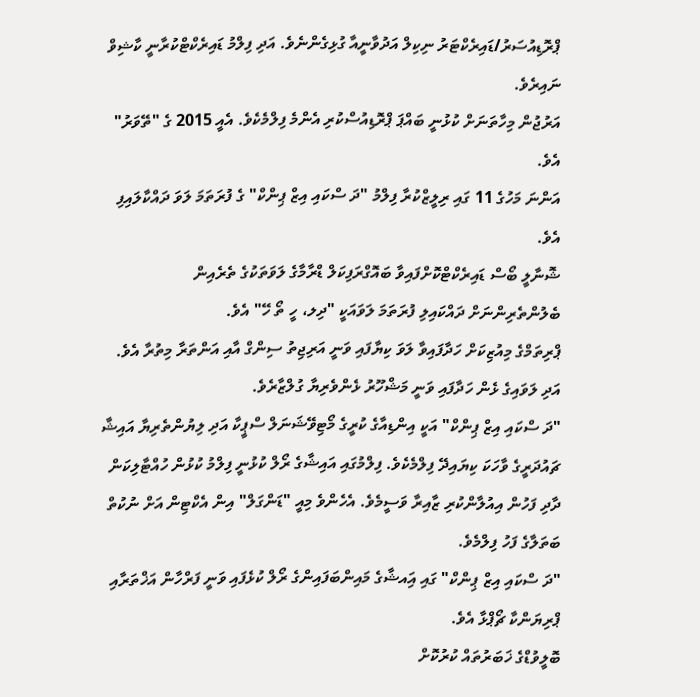ޕްރޮޑިއުސަރު/ޑައިރެކްޓަރު ނިކިލް އަދުވާނީއާ ގުޅިގެންނެވެ. އަދި ފިލްމު ޑައިރެކްޓްކުރާނީ ކާޝިވް ނައިރެވެ.
އަރުޖުން މިހާތަނަށް ކުޅުނީ ބައްޕަ ޕްރޮޑިއުސްކުރި އެންމެ ފިލްމެކެވެ. އެއީ 2015 ގެ "ތޭވަރު" އެވެ.
އަންނަ މަހުގެ 11 ގައި ރިލީޒްކުރާ ފިލްމު "ދަ ސްކައި އިޒް ޕިންކް" ގެ ފުރަތަމަ ލަވަ ދައްކާލައިފި އެވެ.
ޝޮނާލީ ބޯސް ޑައިރެކްޓްކޮށްފައިވާ ބައޮގްރަފިކަލް ޑްރާމާގެ ލަވަތަކުގެ ތެރެއިން ބެލުންތެރިންނަށް ދައްކައިލި ފުރަތަމަ ލަވައަކީ "ދިލ، ހީ ތޯ ހޭ" އެވެ.
ޕްރިތަމްގެ މިއުޒިކަށް ހަދާފައިވާ ލަވަ ކިޔާފައި ވަނީ އަރިޖިތު ސިންގް އާއި އަންތަރާ މިތުރާ އެވެ. އަދި ލަވައިގެ ޅެން ހަދާފައި ވަނީ މަޝްހޫރު ޅެންވެރިޔާ ގުލްޒާރެވެ.
"ދަ ސްކައި އިޒް ޕިންކް" އަކީ އިންޑިއާގެ ކުރީގެ މޯޓިވޭޝަނަލް ސްޕީކާ އަދި ލިޔުންތެރިޔާ އައިޝާ ޗައުދަރީގެ ވާހަކަ ކިޔައިދޭ ފިލްމެކެވެ. ފިލްމުގައި އައިޝާގެ ރޯލް ކުޅުނީ ފިލްމު ކުޅުން ހުއްޓާލިކަން ދާދި ފަހުން އިއުލާންކުރި ޒާއިރާ ވަސީމެވެ. އެހެންވެ މިއީ "ޑަންގަލް" އިން އެކްޓިން އަށް ނުކުތް ބަތަލާގެ ފަހު ފިލްމެވެ.
"ދަ ސްކައި އިޒް ޕިންކް" ގައި އަިއޝާގެ މައިންބަފައިންގެ ރޯލް ކުޅެފައި ވަނީ ފަރްހާން އަޚްތަރާއި ޕްރިޔަންކާ ޗޯޕްޅާ އެވެ.
ބޮލީވުޑްގެ ޚަބަރުތައް ކުރުކޮށް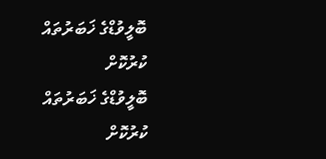ބޮލީވުޑްގެ ޚަބަރުތައް ކުރުކޮށް
ބޮލީވުޑްގެ ޚަބަރުތައް ކުރުކޮށް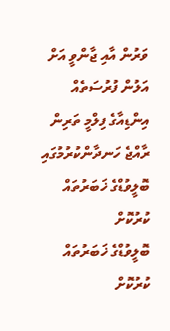ވަރުން އާއި ޖާންވީ އަށް އަލުން ފުރުސަތެއް
އިންޑިއާގެ ފިލްމީ ތަރިން ރާއްޖެ ހަނދާންކުރުމުގައި
ބޮލީވުޑްގެ ޚަބަރުތައް ކުރުކޮށް
ބޮލީވުޑްގެ ޚަބަރުތައް ކުރުކޮށް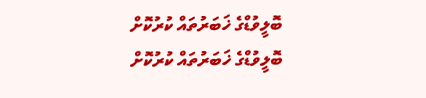ބޮލީވުޑްގެ ޚަބަރުތައް ކުރުކޮށް
ބޮލީވުޑްގެ ޚަބަރުތައް ކުރުކޮށް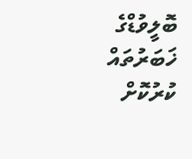ބޮލީވުޑްގެ ޚަބަރުތައް ކުރުކޮށް